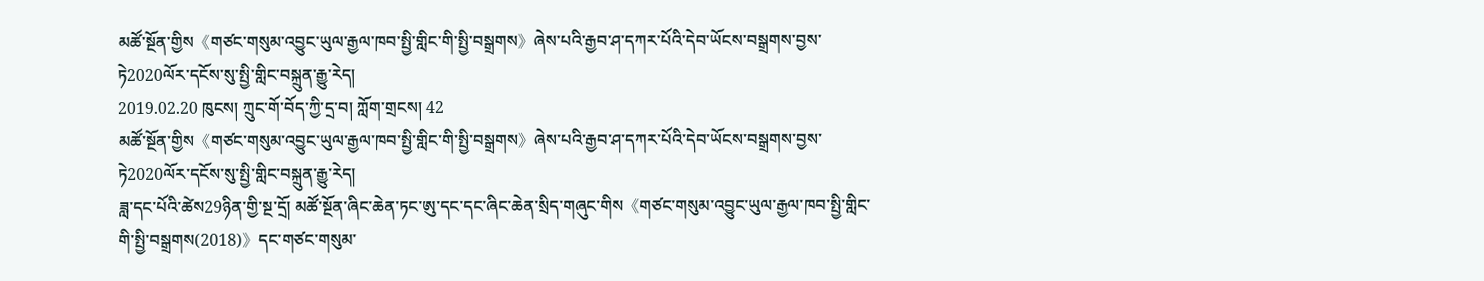མཚོ་སྔོན་གྱིས《གཙང་གསུམ་འབྱུང་ཡུལ་རྒྱལ་ཁབ་སྤྱི་གླིང་གི་སྤྱི་བསྒྲགས》ཞེས་པའི་རྒྱབ་ཤ་དཀར་པོའི་དེབ་ཡོངས་བསྒྲགས་བྱས་ཏེ2020ལོར་དངོས་སུ་སྤྱི་གླིང་བསྐྲུན་རྒྱུ་རེད།
2019.02.20 ཁུངས། ཀྲུང་གོ་བོད་ཀྱི་དྲ་བ། ཀློག་གྲངས། 42
མཚོ་སྔོན་གྱིས《གཙང་གསུམ་འབྱུང་ཡུལ་རྒྱལ་ཁབ་སྤྱི་གླིང་གི་སྤྱི་བསྒྲགས》ཞེས་པའི་རྒྱབ་ཤ་དཀར་པོའི་དེབ་ཡོངས་བསྒྲགས་བྱས་ཏེ2020ལོར་དངོས་སུ་སྤྱི་གླིང་བསྐྲུན་རྒྱུ་རེད།
ཟླ་དང་པོའི་ཚེས29ཉིན་གྱི་སྔ་དྲོ། མཚོ་སྔོན་ཞིང་ཆེན་ཏང་ཨུ་དང་དང་ཞིང་ཆེན་སྲིད་གཞུང་གིས《གཙང་གསུམ་འབྱུང་ཡུལ་རྒྱལ་ཁབ་སྤྱི་གླིང་གི་སྤྱི་བསྒྲགས(2018)》དང་གཙང་གསུམ་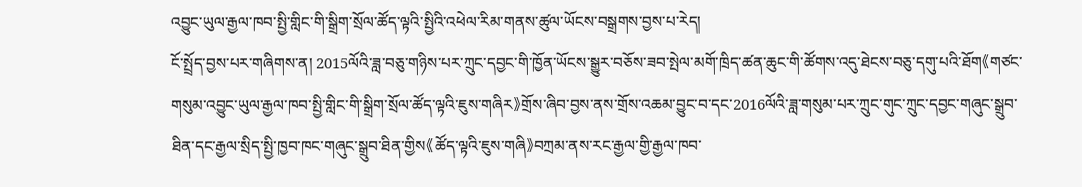འབྱུང་ཡུལ་རྒྱལ་ཁབ་སྤྱི་གླིང་གི་སྒྲིག་སྲོལ་ཚོད་ལྟའི་སྤྱིའི་འཕེལ་རིམ་གནས་ཚུལ་ཡོངས་བསྒྲགས་བྱས་པ་རེད།
ངོ་སྤྲོད་བྱས་པར་གཞིགས་ན། 2015ལོའི་ཟླ་བཅུ་གཉིས་པར་ཀྲུང་དབྱང་གི་ཁྱོན་ཡོངས་སྒྱུར་བཅོས་ཟབ་སྤེལ་མགོ་ཁྲིད་ཚན་ཆུང་གི་ཚོགས་འདུ་ཐེངས་བཅུ་དགུ་པའི་ཐོག《གཙང་གསུམ་འབྱུང་ཡུལ་རྒྱལ་ཁབ་སྤྱི་གླིང་གི་སྒྲིག་སྲོལ་ཚོད་ལྟའི་ཇུས་གཞིར》གྲོས་ཞིབ་བྱས་ནས་གྲོས་འཆམ་བྱུང་བ་དང་2016ལོའི་ཟླ་གསུམ་པར་ཀྲུང་གུང་ཀྲུང་དབྱང་གཞུང་སྒྲུབ་ཐིན་དང་རྒྱལ་སྲིད་སྤྱི་ཁྱབ་ཁང་གཞུང་སྒྲུབ་ཐིན་གྱིས《ཚོད་ལྟའི་ཇུས་གཞི》བཀྲམ་ནས་རང་རྒྱལ་གྱི་རྒྱལ་ཁབ་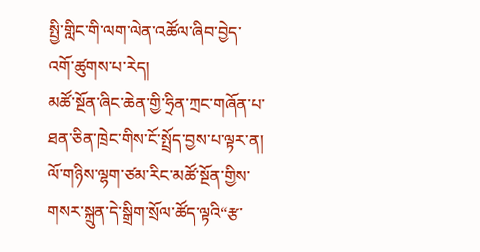སྤྱི་གླིང་གི་ལག་ལེན་འཚོལ་ཞིབ་བྱེད་འགོ་ཚུགས་པ་རེད།
མཚོ་སྔོན་ཞིང་ཆེན་གྱི་ཧྲིན་ཀྲང་གཞོན་པ་ཐན་ཅིན་ཁྲེང་གིས་ངོ་སྤྲོད་བྱས་པ་ལྟར་ན། ལོ་གཉིས་ལྷག་ཙམ་རིང་མཚོ་སྔོན་གྱིས་གསར་སྐྲུན་དེ་སྒྲིག་སྲོལ་ཚོད་ལྟའི“རྩ་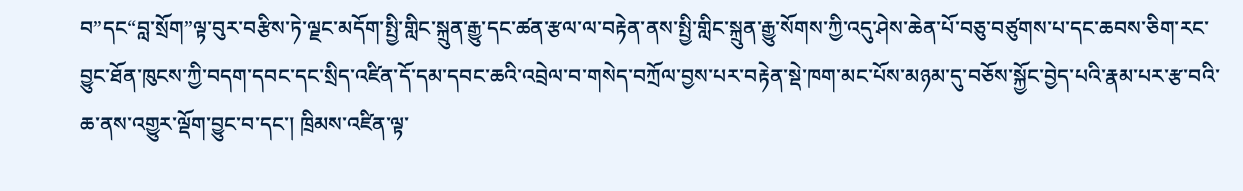བ”དང“བླ་སྲོག”ལྟ་བུར་བརྩིས་ཏེ་ལྗང་མདོག་སྤྱི་གླིང་སྐྲུན་རྒྱུ་དང་ཚན་རྩལ་ལ་བརྟེན་ནས་སྤྱི་གླིང་སྐྲུན་རྒྱུ་སོགས་ཀྱི་འདུ་ཤེས་ཆེན་པོ་བཅུ་བཙུགས་པ་དང་ཆབས་ཅིག་རང་བྱུང་ཐོན་ཁུངས་ཀྱི་བདག་དབང་དང་སྲིད་འཛིན་དོ་དམ་དབང་ཆའི་འབྲེལ་བ་གསེད་བཀྲོལ་བྱས་པར་བརྟེན་སྡེ་ཁག་མང་པོས་མཉམ་དུ་བཅོས་སྐྱོང་བྱེད་པའི་རྣམ་པར་རྩ་བའི་ཆ་ནས་འགྱུར་ལྡོག་བྱུང་བ་དང་། ཁྲིམས་འཛིན་ལྟ་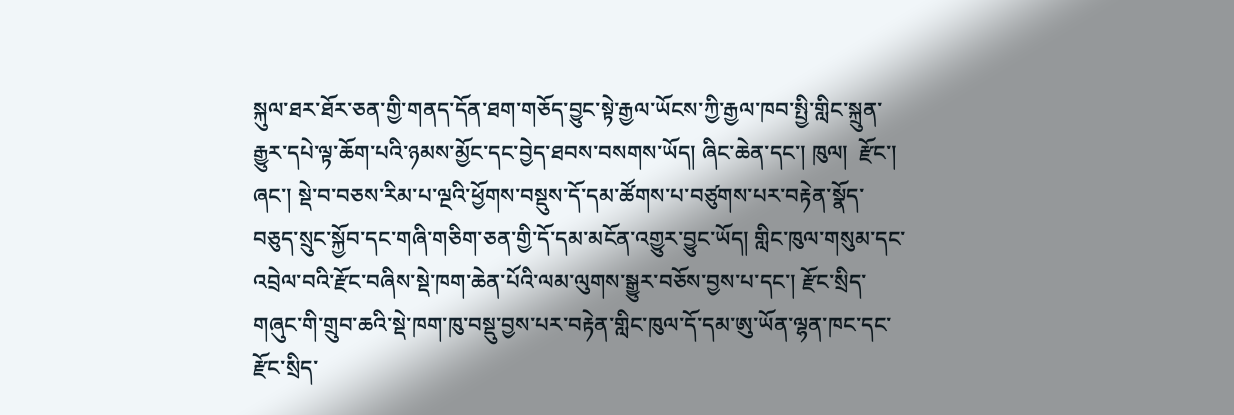སྐུལ་ཐར་ཐོར་ཅན་གྱི་གནད་དོན་ཐག་གཅོད་བྱུང་སྟེ་རྒྱལ་ཡོངས་ཀྱི་རྒྱལ་ཁབ་སྤྱི་གླིང་སྐྲུན་རྒྱུར་དཔེ་ལྟ་ཆོག་པའི་ཉམས་མྱོང་དང་བྱེད་ཐབས་བསགས་ཡོད། ཞིང་ཆེན་དང་། ཁུལ།  རྫོང་། ཞང་། སྡེ་བ་བཅས་རིམ་པ་ལྔའི་ཕྱོགས་བསྡུས་དོ་དམ་ཚོགས་པ་བཙུགས་པར་བརྟེན་སྣོད་བཅུད་སྲུང་སྐྱོབ་དང་གཞི་གཅིག་ཅན་གྱི་དོ་དམ་མངོན་འགྱུར་བྱུང་ཡོད། གླིང་ཁུལ་གསུམ་དང་འབྲེལ་བའི་རྫོང་བཞིས་སྡེ་ཁག་ཆེན་པོའི་ལམ་ལུགས་སྒྱུར་བཅོས་བྱས་པ་དང་། རྫོང་སྲིད་གཞུང་གི་གྲུབ་ཆའི་སྡེ་ཁག་ཁུ་བསྡུ་བྱས་པར་བརྟེན་གླིང་ཁུལ་དོ་དམ་ཨུ་ཡོན་ལྷན་ཁང་དང་རྫོང་སྲིད་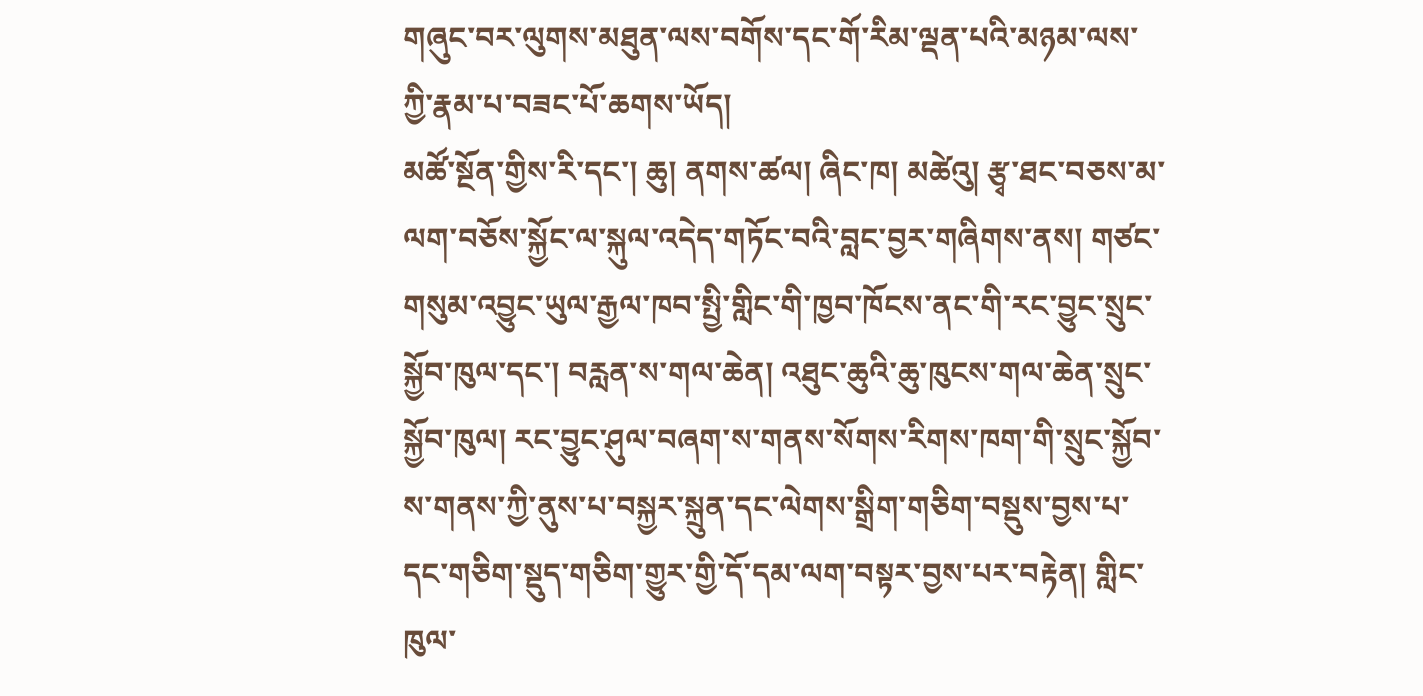གཞུང་བར་ལུགས་མཐུན་ལས་བགོས་དང་གོ་རིམ་ལྡན་པའི་མཉམ་ལས་ཀྱི་རྣམ་པ་བཟང་པོ་ཆགས་ཡོད།
མཚོ་སྔོན་གྱིས་རི་དང་། ཆུ། ནགས་ཚལ། ཞིང་ཁ། མཚེའུ། རྩྭ་ཐང་བཅས་མ་ལག་བཅོས་སྐྱོང་ལ་སྐུལ་འདེད་གཏོང་བའི་བླང་བྱར་གཞིགས་ནས། གཙང་གསུམ་འབྱུང་ཡུལ་རྒྱལ་ཁབ་སྤྱི་གླིང་གི་ཁྱབ་ཁོངས་ནང་གི་རང་བྱུང་སྲུང་སྐྱོབ་ཁུལ་དང་། བརླན་ས་གལ་ཆེན། འཐུང་ཆུའི་ཆུ་ཁུངས་གལ་ཆེན་སྲུང་སྐྱོབ་ཁུལ། རང་བྱུང་ཤུལ་བཞག་ས་གནས་སོགས་རིགས་ཁག་གི་སྲུང་སྐྱོབ་ས་གནས་ཀྱི་ནུས་པ་བསྐྱར་སྐྲུན་དང་ལེགས་སྒྲིག་གཅིག་བསྡུས་བྱས་པ་དང་གཅིག་སྡུད་གཅིག་གྱུར་གྱི་དོ་དམ་ལག་བསྟར་བྱས་པར་བརྟེན། གླིང་ཁུལ་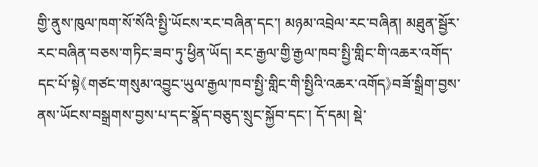གྱི་ནུས་ཁུལ་ཁག་སོ་སོའི་སྤྱི་ཡོངས་རང་བཞིན་དང་། མཉམ་འབྲེལ་རང་བཞིན། མཐུན་སྦྱོར་རང་བཞིན་བཅས་གཏིང་ཟབ་ཏུ་ཕྱིན་ཡོད། རང་རྒྱལ་གྱི་རྒྱལ་ཁབ་སྤྱི་གླིང་གི་འཆར་འགོད་དང་པོ་སྟེ《གཙང་གསུམ་འབྱུང་ཡུལ་རྒྱལ་ཁབ་སྤྱི་གླིང་གི་སྤྱིའི་འཆར་འགོད》བཟོ་སྒྲིག་བྱས་ནས་ཡོངས་བསྒྲགས་བྱས་པ་དང་སྣོད་བཅུད་སྲུང་སྐྱོབ་དང་། དོ་དམ། སྡེ་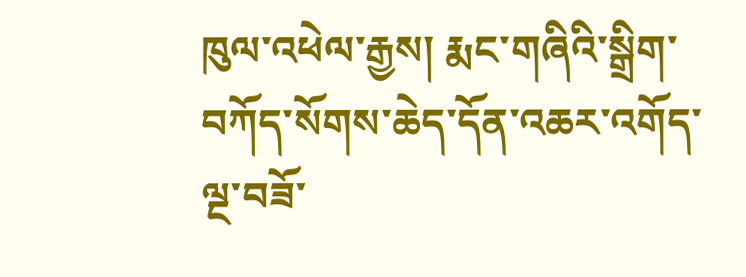ཁུལ་འཕེལ་རྒྱས། རྨང་གཞིའི་སྒྲིག་བཀོད་སོགས་ཆེད་དོན་འཆར་འགོད་ལྔ་བཟོ་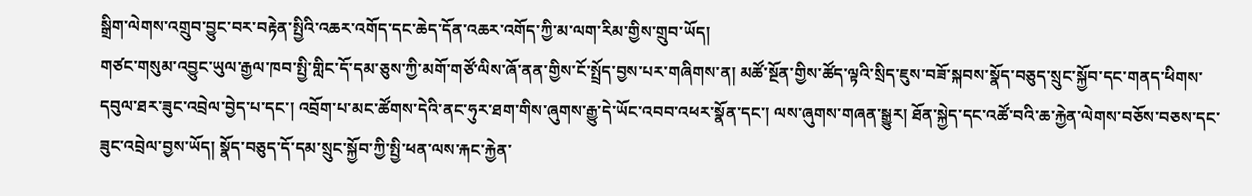སྒྲིག་ལེགས་འགྲུབ་བྱུང་བར་བརྟེན་སྤྱིའི་འཆར་འགོད་དང་ཆེད་དོན་འཆར་འགོད་ཀྱི་མ་ལག་རིམ་གྱིས་གྲུབ་ཡོད།
གཙང་གསུམ་འབྱུང་ཡུལ་རྒྱལ་ཁབ་སྤྱི་གླིང་དོ་དམ་ཅུས་ཀྱི་མགོ་གཙོ་ལིས་ཞོ་ནན་གྱིས་ངོ་སྤྲོད་བྱས་པར་གཞིགས་ན། མཚོ་སྔོན་གྱིས་ཚོད་ལྟའི་སྲིད་ཇུས་བཟོ་སྐབས་སྣོད་བཅུད་སྲུང་སྐྱོབ་དང་གནད་ཕིགས་དབུལ་ཐར་ཟུང་འབྲེལ་བྱེད་པ་དང་། འབྲོག་པ་མང་ཚོགས་དེའི་ནང་ཧུར་ཐག་གིས་ཞུགས་རྒྱུ་དེ་ཡོང་འབབ་འཕར་སྣོན་དང་། ལས་ཞུགས་གཞན་སྒྱུར། ཐོན་སྐྱེད་དང་འཚོ་བའི་ཆ་རྐྱེན་ལེགས་བཅོས་བཅས་དང་ཟུང་འབྲེལ་བྱས་ཡོད། སྣོད་བཅུད་དོ་དམ་སྲུང་སྐྱོབ་ཀྱི་སྤྱི་ཕན་ལས་རྐང་རྐྱེན་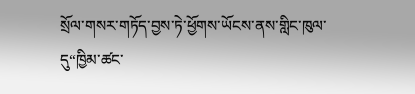སྲོལ་གསར་གཏོད་བྱས་ཏེ་ཕྱོགས་ཡོངས་ནས་གླིང་ཁུལ་དུ“ཁྱིམ་ཚང་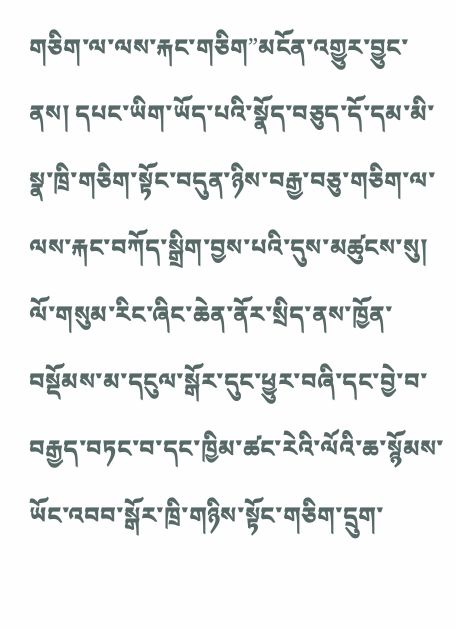གཅིག་ལ་ལས་རྐང་གཅིག”མངོན་འགྱུར་བྱུང་ནས། དཔང་ཡིག་ཡོད་པའི་སྣོད་བཅུད་དོ་དམ་མི་སྣ་ཁྲི་གཅིག་སྟོང་བདུན་ཉིས་བརྒྱ་བཅུ་གཅིག་ལ་ལས་རྐང་བཀོད་སྒྲིག་བྱས་པའི་དུས་མཚུངས་སུ། ལོ་གསུམ་རིང་ཞིང་ཆེན་ནོར་སྲིད་ནས་ཁྱོན་བསྡོམས་མ་དངུལ་སྒོར་དུང་ཕྱུར་བཞི་དང་བྱེ་བ་བརྒྱད་བཏང་བ་དང་ཁྱིམ་ཚང་རེའི་ལོའི་ཆ་སྙོམས་ཡོང་འབབ་སྒོར་ཁྲི་གཉིས་སྟོང་གཅིག་དྲུག་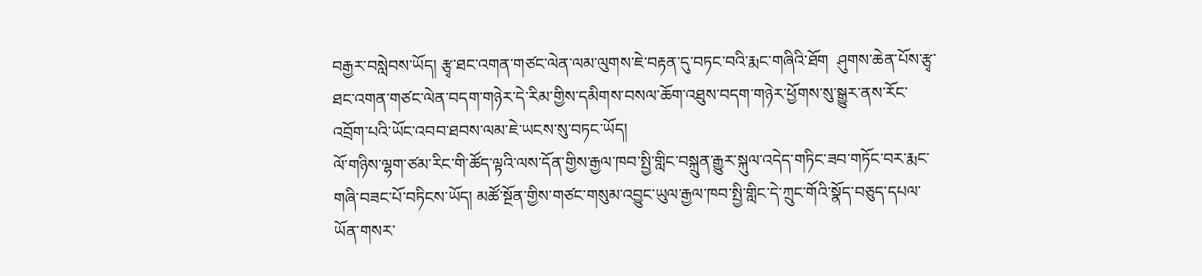བརྒྱར་བསླེབས་ཡོད། རྩྭ་ཐང་འགན་གཙང་ལེན་ལམ་ལུགས་ཇེ་བརྟན་དུ་བཏང་བའི་རྨང་གཞིའི་ཐོག  ཤུགས་ཆེན་པོས་རྩྭ་ཐང་འགན་གཙང་ལེན་བདག་གཉེར་དེ་རིམ་གྱིས་དམིགས་བསལ་ཆོག་འཐུས་བདག་གཉེར་ཕྱོགས་སུ་སྒྱུར་ནས་རོང་འབྲོག་པའི་ཡོང་འབབ་ཐབས་ལམ་ཇེ་ཡངས་སུ་བཏང་ཡོད།
ལོ་གཉིས་ལྷག་ཙམ་རིང་གི་ཚོད་ལྟའི་ལས་དོན་གྱིས་རྒྱལ་ཁབ་སྤྱི་གླིང་བསྐྲུན་རྒྱུར་སྐུལ་འདེད་གཏིང་ཟབ་གཏོང་བར་རྨང་གཞི་བཟང་པོ་བཏིངས་ཡོད། མཚོ་སྔོན་གྱིས་གཙང་གསུམ་འབྱུང་ཡུལ་རྒྱལ་ཁབ་སྤྱི་གླིང་དེ་ཀྲུང་གོའི་སྣོད་བཅུད་དཔལ་ཡོན་གསར་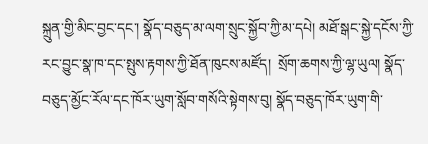སྐྲུན་གྱི་མིང་བྱང་དང་། སྣོད་བཅུད་མ་ལག་སྲུང་སྐྱོབ་ཀྱི་མ་དཔེ། མཐོ་སྒང་སྐྱེ་དངོས་ཀྱི་རང་བྱུང་སྣ་ཁ་དང་སྤུས་རྟགས་ཀྱི་ཐོན་ཁུངས་མཛོད།  སྲོག་ཆགས་ཀྱི་ལྷ་ཡུལ། སྣོད་བཅུད་མྱོང་རོལ་དང་ཁོར་ཡུག་སློབ་གསོའི་སྟེགས་བུ། སྣོད་བཅུད་ཁོར་ཡུག་གི་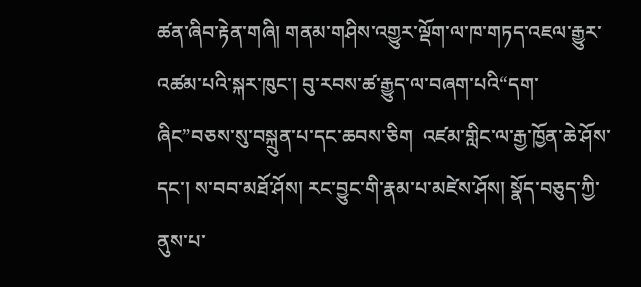ཚན་ཞིབ་རྟེན་གཞི། གནམ་གཤིས་འགྱུར་ལྡོག་ལ་ཁ་གཏད་འཇལ་རྒྱུར་འཚམ་པའི་སྐར་ཁུང་། བུ་རབས་ཚ་རྒྱུད་ལ་བཞག་པའི“དག་ཞིང”བཅས་སུ་བསྐྲུན་པ་དང་ཆབས་ཅིག  འཛམ་གླིང་ལ་རྒྱ་ཁྱོན་ཆེ་ཤོས་དང་། ས་བབ་མཐོ་ཤོས། རང་བྱུང་གི་རྣམ་པ་མཛེས་ཤོས། སྣོད་བཅུད་ཀྱི་ནུས་པ་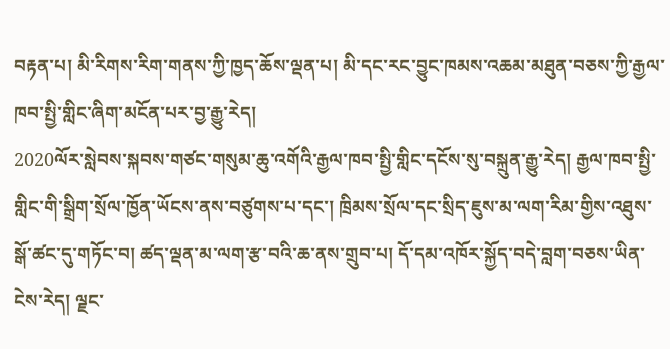བརྟན་པ། མི་རིགས་རིག་གནས་ཀྱི་ཁྱད་ཆོས་ལྡན་པ། མི་དང་རང་བྱུང་ཁམས་འཆམ་མཐུན་བཅས་ཀྱི་རྒྱལ་ཁབ་སྤྱི་གླིང་ཞིག་མངོན་པར་བྱ་རྒྱུ་རེད།
2020ལོར་སླེབས་སྐབས་གཙང་གསུམ་ཆུ་འགོའི་རྒྱལ་ཁབ་སྤྱི་གླིང་དངོས་སུ་བསྐྲུན་རྒྱུ་རེད། རྒྱལ་ཁབ་སྤྱི་གླིང་གི་སྒྲིག་སྲོལ་ཁྱོན་ཡོངས་ནས་བཙུགས་པ་དང་། ཁྲིམས་སྲོལ་དང་སྲིད་ཇུས་མ་ལག་རིམ་གྱིས་འཐུས་སྒོ་ཚང་དུ་གཏོང་བ། ཚད་ལྡན་མ་ལག་རྩ་བའི་ཆ་ནས་གྲུབ་པ། དོ་དམ་འཁོར་སྐྱོད་བདེ་བླག་བཅས་ཡིན་ངེས་རེད། ལྗང་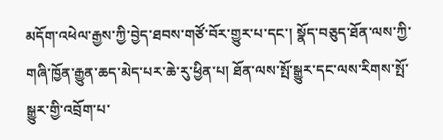མདོག་འཕེལ་རྒྱས་ཀྱི་བྱེད་ཐབས་གཙོ་བོར་གྱུར་པ་དང་། སྣོད་བཅུད་ཐོན་ལས་ཀྱི་གཞི་ཁྱོན་རྒྱུན་ཆད་མེད་པར་ཆེ་རུ་ཕྱིན་པ། ཐོན་ལས་སྤོ་སྒྱུར་དང་ལས་རིགས་སྤོ་སྒྱུར་གྱི་འབྲོག་པ་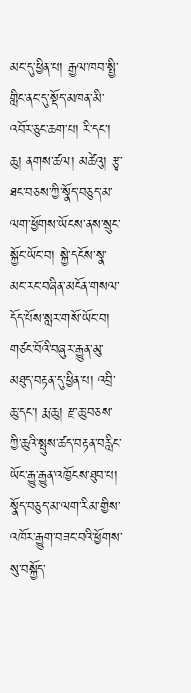མང་དུ་ཕྱིན་པ། རྒྱལ་ཁབ་སྤྱི་གླིང་ནང་དུ་སྡོད་མཁན་མི་འབོར་ཅུང་ཆག་པ། རི་དང་། ཆུ། ནགས་ཚལ། མཚེའུ། རྩྭ་ཐང་བཅས་ཀྱི་སྣོད་བཅུད་མ་ལག་ཕྱོགས་ཡོངས་ནས་སྲུང་སྐྱོང་ཡོང་བ། སྐྱེ་དངོས་སྣ་མང་རང་བཞིན་མངོན་གསལ་དོད་པོས་སླར་གསོ་ཡོང་བ། གཙང་བོའི་བཞུར་རྒྱུན་མུ་མཐུད་བརྟན་དུ་ཕྱིན་པ། འབྲི་ཆུ་དང་། རྨ་ཆུ། རྫ་ཆུ་བཅས་ཀྱི་ཆུའི་སྤུས་ཚད་བརྟན་བརླིང་ཡོང་རྒྱུ་རྒྱུན་འཁྱོངས་ཐུབ་པ། སྣོད་བཅུད་མ་ལག་རིམ་གྱིས་འཁོར་རྒྱུག་བཟང་བའི་ཕྱོགས་སུ་བསྐྱོད་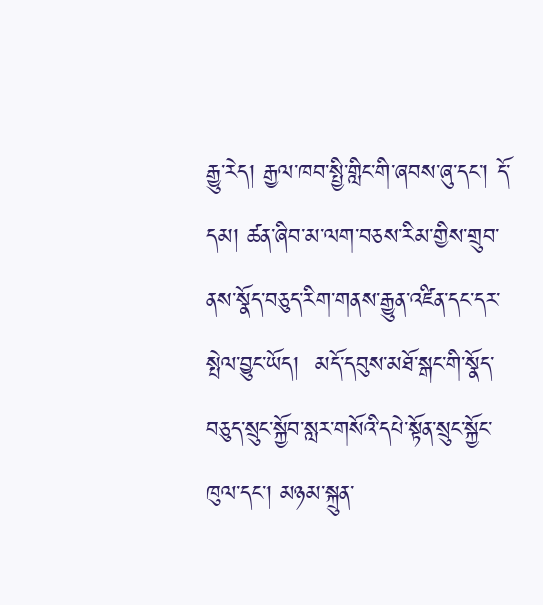རྒྱུ་རེད། རྒྱལ་ཁབ་སྤྱི་གླིང་གི་ཞབས་ཞུ་དང་། དོ་དམ། ཚན་ཞིབ་མ་ལག་བཅས་རིམ་གྱིས་གྲུབ་ནས་སྣོད་བཅུད་རིག་གནས་རྒྱུན་འཛིན་དང་དར་སྤེལ་བྱུང་ཡོད།  མདོ་དབུས་མཐོ་སྒང་གི་སྣོད་བཅུད་སྲུང་སྐྱོབ་སླར་གསོའི་དཔེ་སྟོན་སྲུང་སྐྱོང་ཁུལ་དང་། མཉམ་སྐྲུན་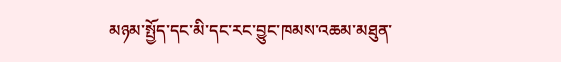མཉམ་སྤྱོད་དང་མི་དང་རང་བྱུང་ཁམས་འཆམ་མཐུན་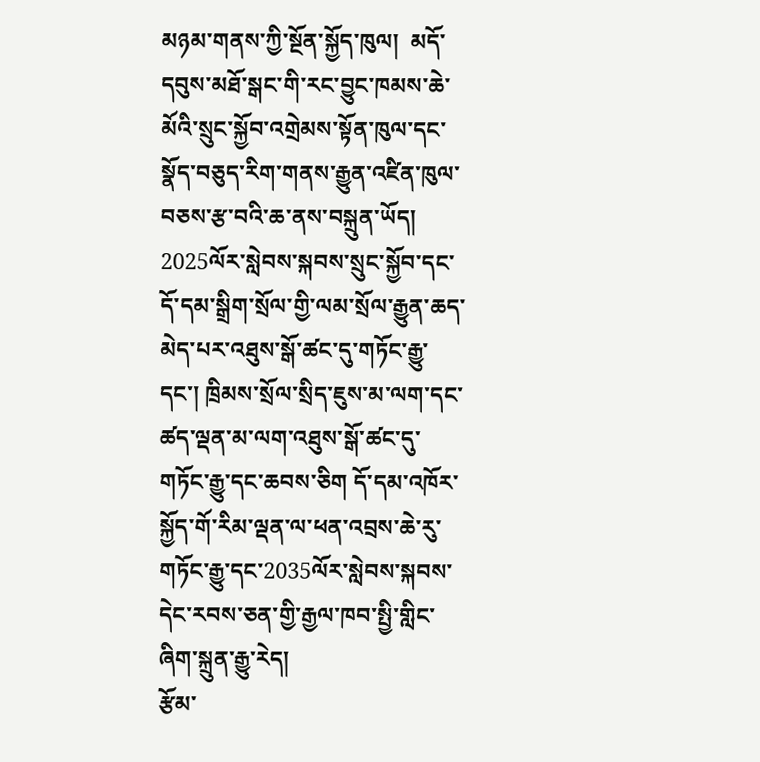མཉམ་གནས་ཀྱི་སྔོན་སྐྱོད་ཁུལ།  མདོ་དབུས་མཐོ་སྒང་གི་རང་བྱུང་ཁམས་ཆེ་མོའི་སྲུང་སྐྱོབ་འགྲེམས་སྟོན་ཁུལ་དང་སྣོད་བཅུད་རིག་གནས་རྒྱུན་འཛིན་ཁུལ་བཅས་རྩ་བའི་ཆ་ནས་བསྐྲུན་ཡོད། 2025ལོར་སླེབས་སྐབས་སྲུང་སྐྱོབ་དང་དོ་དམ་སྒྲིག་སྲོལ་གྱི་ལམ་སྲོལ་རྒྱུན་ཆད་མེད་པར་འཐུས་སྒོ་ཚང་དུ་གཏོང་རྒྱུ་དང་། ཁྲིམས་སྲོལ་སྲིད་ཇུས་མ་ལག་དང་ཚད་ལྡན་མ་ལག་འཐུས་སྒོ་ཚང་དུ་གཏོང་རྒྱུ་དང་ཆབས་ཅིག དོ་དམ་འཁོར་སྐྱོད་གོ་རིམ་ལྡན་ལ་ཕན་འབྲས་ཆེ་རུ་གཏོང་རྒྱུ་དང་2035ལོར་སླེབས་སྐབས་དེང་རབས་ཅན་གྱི་རྒྱལ་ཁབ་སྤྱི་གླིང་ཞིག་སྐྲུན་རྒྱུ་རེད།
རྩོམ་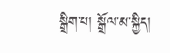སྒྲིག་པ། སྒྲོལ་མ་སྐྱིད།